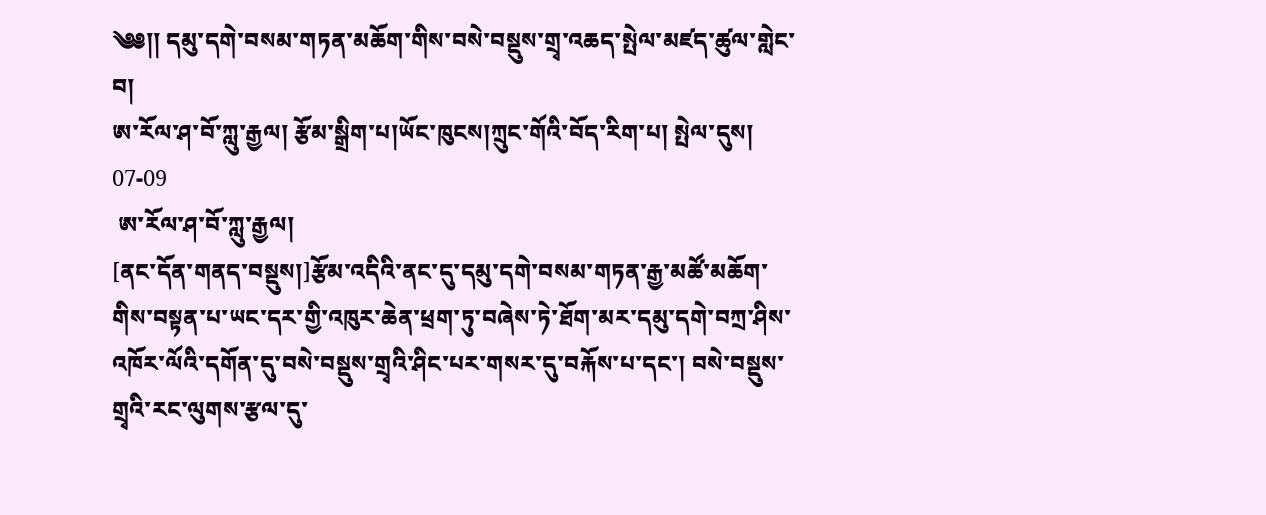༄༅།། དམུ་དགེ་བསམ་གཏན་མཆོག་གིས་བསེ་བསྡུས་གྲྭ་འཆད་སྤེལ་མཛད་ཚུལ་གླེང་བ།
ཨ་རོལ་ཤ་བོ་ཀླུ་རྒྱལ། རྩོམ་སྒྲིག་པ།ཡོང་ཁུངས།ཀྲུང་གོའི་བོད་རིག་པ། སྤེལ་དུས། 07-09
 ཨ་རོལ་ཤ་བོ་ཀླུ་རྒྱལ།
[ནང་དོན་གནད་བསྡུས།]རྩོམ་འདིའི་ནང་དུ་དམུ་དགེ་བསམ་གཏན་རྒྱ་མཚོ་མཆོག་གིས་བསྟན་པ་ཡང་དར་གྱི་འཁུར་ཆེན་ཕྲག་ཏུ་བཞེས་ཏེ་ཐོག་མར་དམུ་དགེ་བཀྲ་ཤིས་འཁོར་ལོའི་དགོན་དུ་བསེ་བསྡུས་གྲྭའི་ཤིང་པར་གསར་དུ་བརྐོས་པ་དང་། བསེ་བསྡུས་གྲྭའི་རང་ལུགས་རྩལ་དུ་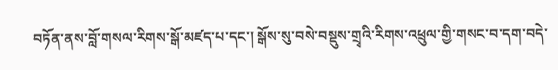བཏོན་ནས་བློ་གསལ་རིགས་སྒོ་མཛད་པ་དང་། སྒོས་སུ་བསེ་བསྡུས་གྲྭའི་རིགས་འཕྲུལ་གྱི་གསང་བ་དག་བདེ་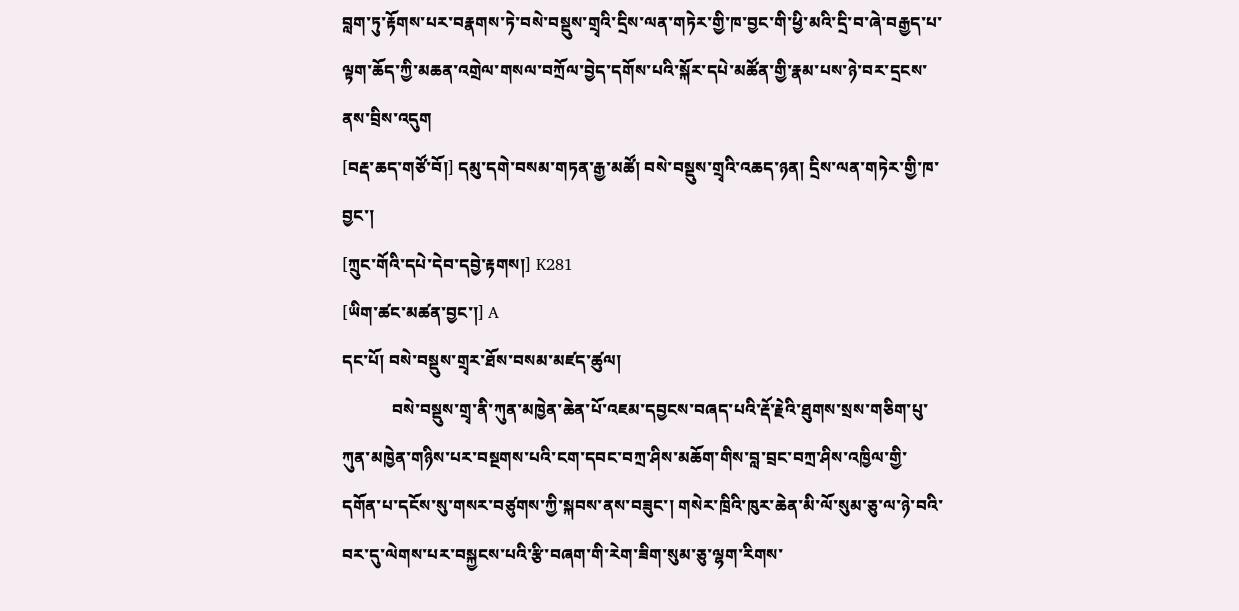བླག་ཏུ་རྟོགས་པར་བརྣགས་ཏེ་བསེ་བསྡུས་གྲྭའི་དྲིས་ལན་གཏེར་གྱི་ཁ་བྱང་གི་ཕྱི་མའི་དྲི་བ་ཞེ་བརྒྱད་པ་ལྟག་ཆོད་ཀྱི་མཆན་འགྲེལ་གསལ་བཀྲོལ་བྱེད་དགོས་པའི་སྐོར་དཔེ་མཚོན་གྱི་རྣམ་པས་ཉེ་བར་དྲངས་ནས་བྲིས་འདུག
[བརྡ་ཆད་གཙོ་བོ།] དམུ་དགེ་བསམ་གཏན་རྒྱ་མཚོ། བསེ་བསྡུས་གྲྭའི་འཆད་ཉན། དྲིས་ལན་གཏེར་གྱི་ཁ་བྱང་།
[ཀྲུང་གོའི་དཔེ་དེབ་དབྱེ་རྟགས།] K281
[ཡིག་ཚང་མཚན་བྱང་།] A
དང་པོ། བསེ་བསྡུས་གྲྭར་ཐོས་བསམ་མཛད་ཚུལ།
            བསེ་བསྡུས་གྲྭ་ནི་ཀུན་མཁྱེན་ཆེན་པོ་འཇམ་དབྱངས་བཞད་པའི་རྡོ་རྗེའི་ཐུགས་སྲས་གཅིག་པུ་ཀུན་མཁྱེན་གཉིས་པར་བསྔགས་པའི་ངག་དབང་བཀྲ་ཤིས་མཆོག་གིས་བླ་བྲང་བཀྲ་ཤིས་འཁྱིལ་གྱི་དགོན་པ་དངོས་སུ་གསར་བཙུགས་ཀྱི་སྐབས་ནས་བཟུང་། གསེར་ཁྲིའི་ཁུར་ཆེན་མི་ལོ་སུམ་ཅུ་ལ་ཉེ་བའི་བར་དུ་ལེགས་པར་བསྐྱངས་པའི་རྩི་བཞག་གི་རེག་ཟིག་སུམ་ཅུ་ལྷག་རིགས་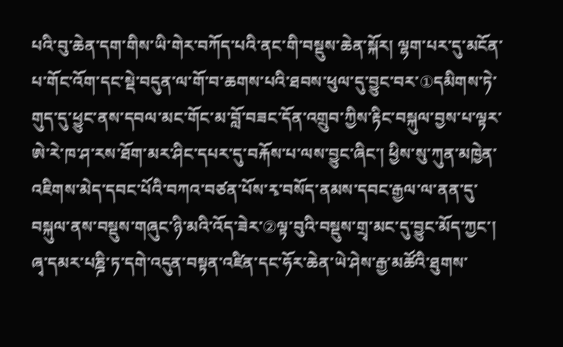པའི་བུ་ཆེན་དག་གིས་ཡི་གེར་བཀོད་པའི་ནང་གི་བསྡུས་ཆེན་སྐོར། ལྷག་པར་དུ་མངོན་པ་གོང་འོག་དང་སྡེ་བདུན་ལ་གོ་བ་ཆགས་པའི་ཐབས་ཕུལ་དུ་བྱུང་བར་①དམིགས་ཏེ་གུད་དུ་ཕྱུང་ནས་དབལ་མང་གོང་མ་བློ་བཟང་དོན་འགྲུབ་ཀྱིས་རྟིང་བསྐུལ་བྱས་པ་ལྟར་ཨེ་རེ་ཁ་ཤ་རས་ཐོག་མར་ཤིང་དཔར་དུ་བརྐོས་པ་ལས་བྱུང་ཞིང་། ཕྱིས་སུ་ཀུན་མཁྱེན་འཇིགས་མེད་དབང་པོའི་བཀའ་བཙན་པོས་རྭ་བསོད་ནམས་དབང་རྒྱལ་ལ་ནན་དུ་བསྐུལ་ནས་བསྡུས་གཞུང་ཉི་མའི་འོད་ཟེར་②ལྟ་བུའི་བསྡུས་གྲྭ་མང་དུ་བྱུང་མོད་ཀྱང་། ཞྭ་དམར་པཎྜི་ཏ་དགེ་འདུན་བསྟན་འཛིན་དང་ཧོར་ཆེན་ཡེ་ཤེས་རྒྱ་མཚོའི་ཐུགས་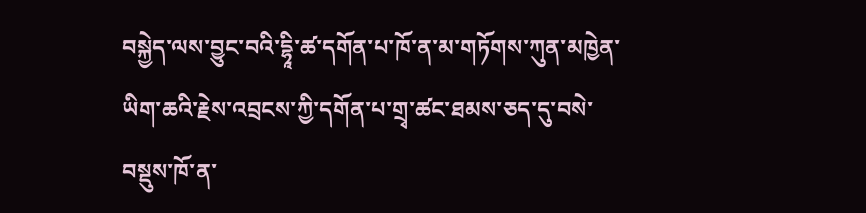བསྐྱེད་ལས་བྱུང་བའི་དྷཱི་ཚ་དགོན་པ་ཁོ་ན་མ་གཏོགས་ཀུན་མཁྱེན་ཡིག་ཆའི་རྗེས་འབྲངས་ཀྱི་དགོན་པ་གྲྭ་ཚང་ཐམས་ཅད་དུ་བསེ་བསྡུས་ཁོ་ན་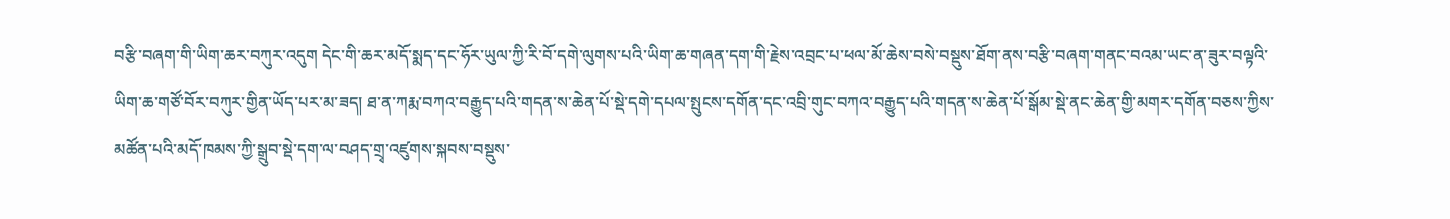བརྩི་བཞག་གི་ཡིག་ཆར་བཀུར་འདུག དེང་གི་ཆར་མདོ་སྨད་དང་ཧོར་ཡུལ་ཀྱི་རི་བོ་དགེ་ལུགས་པའི་ཡིག་ཆ་གཞན་དག་གི་རྗེས་འབྲང་པ་ཕལ་མོ་ཆེས་བསེ་བསྡུས་ཐོག་ནས་བརྩི་བཞག་གནང་བའམ་ཡང་ན་ཟུར་བལྟའི་ཡིག་ཆ་གཙོ་བོར་བཀུར་གྱིན་ཡོད་པར་མ་ཟད། ཐ་ན་ཀརྨ་བཀའ་བརྒྱུད་པའི་གདན་ས་ཆེན་པོ་སྡེ་དགེ་དཔལ་སྤུངས་དགོན་དང་འབྲི་གུང་བཀའ་བརྒྱུད་པའི་གདན་ས་ཆེན་པོ་སྒོམ་སྡེ་ནང་ཆེན་གྱི་མགར་དགོན་བཅས་ཀྱིས་མཚོན་པའི་མདོ་ཁམས་ཀྱི་སྒྲུབ་སྡེ་དག་ལ་བཤད་གྲྭ་འཛུགས་སྐབས་བསྡུས་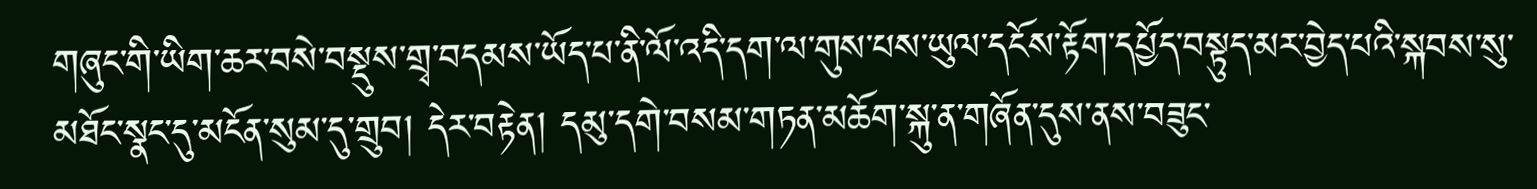གཞུང་གི་ཡིག་ཆར་བསེ་བསྡུས་གྲྭ་བདམས་ཡོད་པ་ནི་ལོ་འདི་དག་ལ་གུས་པས་ཡུལ་དངོས་རྟོག་དཔྱོད་བསྟུད་མར་བྱེད་པའི་སྐབས་སུ་མཐོང་སྣང་དུ་མངོན་སུམ་དུ་གྲུབ། དེར་བརྟེན། དམུ་དགེ་བསམ་གཏན་མཆོག་སྐུ་ན་གཞོན་དུས་ནས་བཟུང་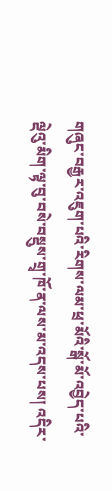གཞུང་བརྒྱར་འཇུག་པའི་རིགས་ལམ་ཕྲ་མོའི་སྒོ་མོ་འབྱེད་པའི་ལྡེའུ་མིག་ལྟ་བུ་བསེ་བསྡུས་གྲྭ་ཁོ་ན་ལས་མ་འདས་པས། འདིར་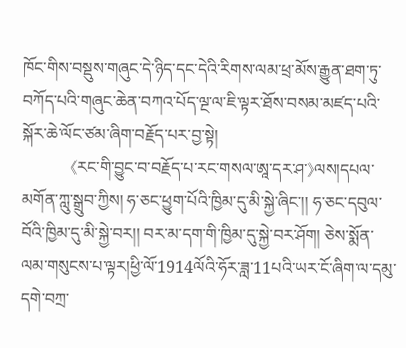ཁོང་གིས་བསྡུས་གཞུང་དེ་ཉིད་དང་དེའི་རིགས་ལམ་ཕྲ་མོས་རྒྱུན་ཐག་ཏུ་བཀོད་པའི་གཞུང་ཆེན་བཀའ་པོད་ལྔ་ལ་ཇི་ལྟར་ཐོས་བསམ་མཛད་པའི་སྐོར་ཆེ་ལོང་ཙམ་ཞིག་བརྗོད་པར་བྱ་སྟེ།
            《རང་གི་བྱུང་བ་བརྗོད་པ་རང་གསལ་ཨཱ་དར་ཤ་》ལས།དཔལ་མགོན་ཀླུ་སྒྲུབ་ཀྱིས། ཧ་ཅང་ཕྱུག་པོའི་ཁྱིམ་དུ་མི་སྐྱེ་ཞིང་།། ཧ་ཅང་དབུལ་བོའི་ཁྱིམ་དུ་མི་སྐྱེ་བར།། བར་མ་དག་གི་ཁྱིམ་དུ་སྐྱེ་བར་ཤོག། ཅེས་སྨོན་ལམ་གསུངས་པ་ལྟར།ཕྱི་ལོ་1914ལོའི་ཧོར་ཟླ་11པའི་ཡར་ངོ་ཞིག་ལ་དམུ་དགེ་བཀྲ་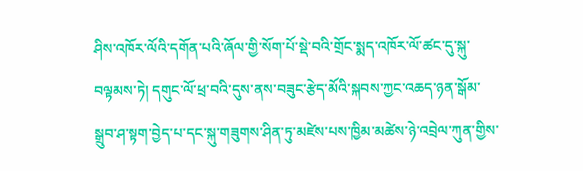ཤིས་འཁོར་ལོའི་དགོན་པའི་ཞོལ་གྱི་སོག་པོ་སྡེ་བའི་གྲོང་སྨད་འཁོར་ལོ་ཚང་དུ་སྐུ་བལྟམས་ཏེ། དགུང་ལོ་ཕྲ་བའི་དུས་ནས་བཟུང་རྩེད་མོའི་སྐབས་ཀྱང་འཆད་ཉན་སྒོམ་སྒྲུབ་ཤ་སྟག་བྱེད་པ་དང་སྐུ་གཟུགས་ཤིན་ཏུ་མཛེས་པས་ཁྱིམ་མཚེས་ཉེ་འབྲེལ་ཀུན་གྱིས་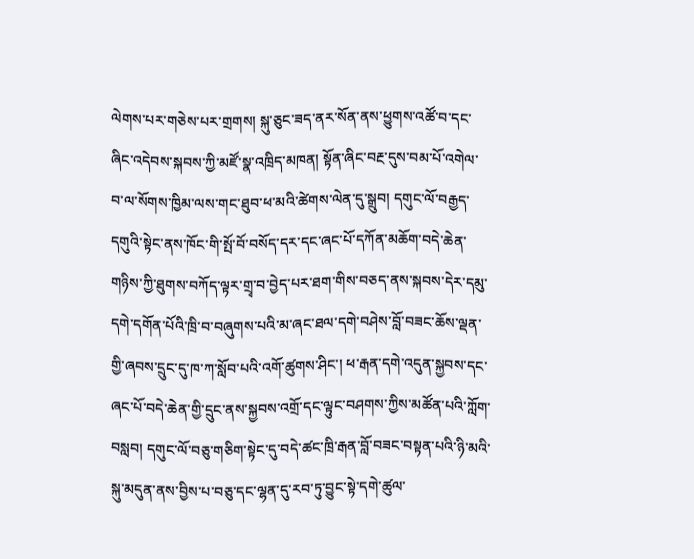ལེགས་པར་གཅེས་པར་གྲགས། སྐུ་ཅུང་ཟད་ནར་སོན་ནས་ཕྱུགས་འཚོ་བ་དང་ཞིང་འདེབས་སྐབས་ཀྱི་མཛོ་སྣ་འཁྲིད་མཁན། སྟོན་ཞིང་བརྔ་དུས་བམ་པོ་འགེལ་བ་ལ་སོགས་ཁྱིམ་ལས་གང་ཐུབ་ཕ་མའི་ཚེགས་ལེན་དུ་སྒྲུབ། དགུང་ལོ་བརྒྱད་དགུའི་སྟེང་ནས་ཁོང་གི་སྤོ་བོ་བསོད་དར་དང་ཞང་པོ་དཀོན་མཆོག་བདེ་ཆེན་གཉིས་ཀྱི་ཐུགས་བཀོད་ལྟར་གྲྭ་བ་བྱེད་པར་ཐག་གིས་བཅད་ནས་སྐབས་དེར་དམུ་དགེ་དགོན་པོའི་ཁྲི་བ་བཞུགས་པའི་མ་ཞང་ཐལ་དགེ་བཤེས་བློ་བཟང་ཆོས་ལྡན་གྱི་ཞབས་དྲུང་དུ་ཁ་ཀ་སློབ་པའི་འགོ་ཚུགས་ཤིང་། ཕ་རྒན་དགེ་འདུན་སྐྱབས་དང་ཞང་པོ་བདེ་ཆེན་གྱི་དྲུང་ནས་སྐྱབས་འགྲོ་དང་ལྟུང་བཤགས་ཀྱིས་མཚོན་པའི་ཀློག་བསླབ། དགུང་ལོ་བཅུ་གཅིག་སྟེང་དུ་བདེ་ཚང་ཁྲི་རྒན་བློ་བཟང་བསྟན་པའི་ཉི་མའི་སྐུ་མདུན་ནས་བྱིས་པ་བཅུ་དང་ལྷན་དུ་རབ་ཏུ་བྱུང་སྟེ་དགེ་ཚུལ་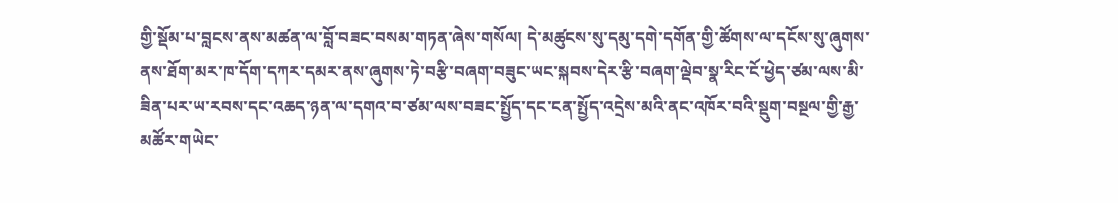གྱི་སྡོམ་པ་བླངས་ནས་མཚན་ལ་བློ་བཟང་བསམ་གཏན་ཞེས་གསོལ། དེ་མཚུངས་སུ་དམུ་དགེ་དགོན་གྱི་ཚོགས་ལ་དངོས་སུ་ཞུགས་ནས་ཐོག་མར་ཁ་དོག་དཀར་དམར་ནས་ཞུགས་ཏེ་བརྩི་བཞག་བཟུང་ཡང་སྐབས་དེར་རྩི་བཞག་ལྡེབ་སྣ་རིང་ངོ་ཕྱེད་ཙམ་ལས་མི་ཟིན་པར་ཡ་རབས་དང་འཆད་ཉན་ལ་དགའ་བ་ཙམ་ལས་བཟང་སྤྱོད་དང་ངན་སྤྱོད་འདྲེས་མའི་ནང་འཁོར་བའི་སྡུག་བསྔལ་གྱི་རྒྱ་མཚོར་གཡེང་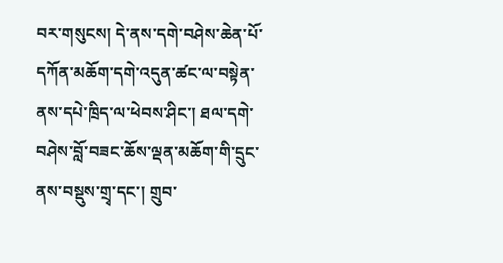བར་གསུངས། དེ་ནས་དགེ་བཤེས་ཆེན་པོ་དཀོན་མཆོག་དགེ་འདུན་ཚང་ལ་བསྟེན་ནས་དཔེ་ཁྲིད་ལ་ཕེབས་ཤིང་། ཐལ་དགེ་བཤེས་བློ་བཟང་ཆོས་ལྡན་མཆོག་གི་དྲུང་ནས་བསྡུས་གྲྭ་དང་། གྲུབ་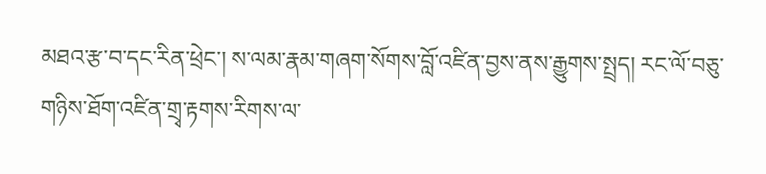མཐའ་རྩ་བ་དང་རིན་ཕྲེང་། ས་ལམ་རྣམ་གཞག་སོགས་བློ་འཛིན་བྱས་ནས་རྒྱུགས་སྤྲད། རང་ལོ་བཅུ་གཉིས་ཐོག་འཛིན་གྲྭ་རྟགས་རིགས་ལ་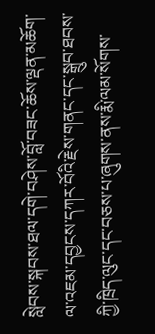སླེབས་སྐབས་ཐལ་དགེ་བཤེས་བློ་བཟང་ཆོས་ལྡན་མཆོག་ལ་འཇམ་དབྱངས་དཀར་བོའི་རྗེས་གནང་དང་སྒྲུབ་ཐབས་ཀྱི་ཁྲིད་ལུང་དང་བཅས་པ་ཞུགས་ནས་རྨི་ལམ་སོགས་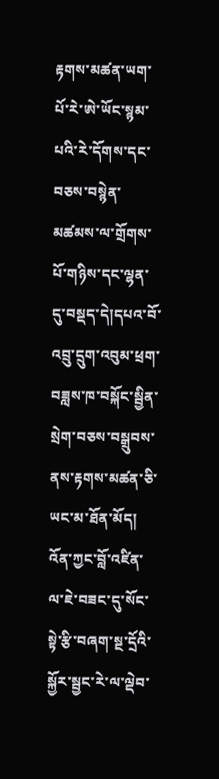རྟགས་མཚན་ཡག་པོ་རེ་ཨེ་ཡོང་སྙམ་པའི་རེ་དོགས་དང་བཅས་བསྙེན་མཚམས་ལ་གྲོགས་པོ་གཉིས་དང་ལྷན་དུ་བསྡད་དེ།དཔའ་བོ་འབྲུ་དྲུག་འབུམ་ཕྲག་བཟླས་ཁ་བསྐོང་སྦྱིན་སྲེག་བཅས་བསྒྲུབས་ནས་རྟགས་མཚན་ཅི་ཡང་མ་ཐོན་མོད། འོན་ཀྱང་བློ་འཛིན་ལ་ཇེ་བཟང་དུ་སོང་སྟེ་རྩི་བཞག་སྔ་དྲོའི་སྐྱོར་སྦྱང་རེ་ལ་ལྡེབ་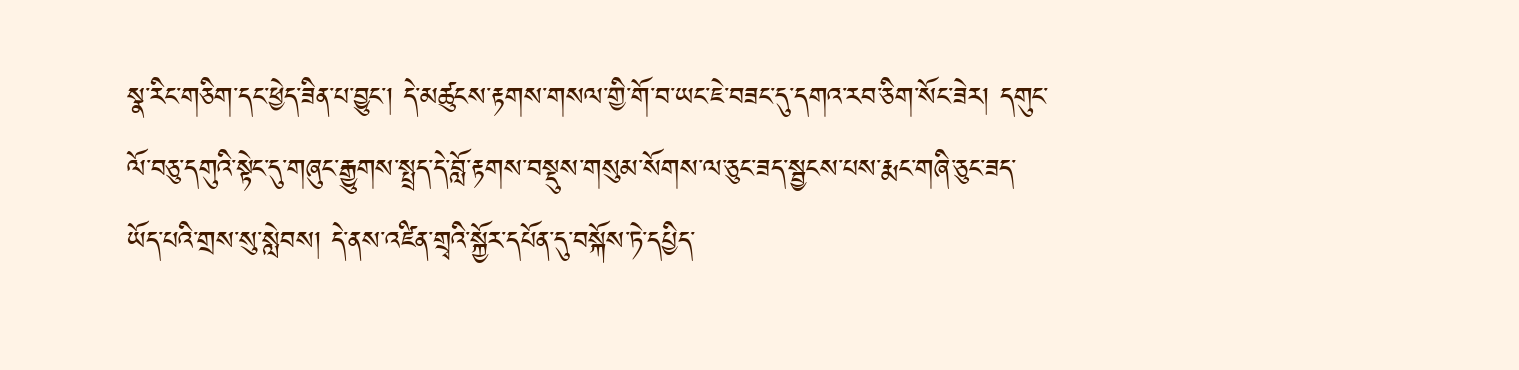སྣ་རིང་གཅིག་དང་ཕྱེད་ཟིན་པ་བྱུང་། དེ་མཚུངས་རྟགས་གསལ་གྱི་གོ་བ་ཡང་ཇེ་བཟང་དུ་དགའ་རབ་ཅིག་སོང་ཟེར། དགུང་ལོ་བཅུ་དགུའི་སྟེང་དུ་གཞུང་རྒྱུགས་སྤྲད་དེ་བློ་རྟགས་བསྡུས་གསུམ་སོགས་ལ་ཅུང་ཟད་སྦྱངས་པས་རྨང་གཞི་ཅུང་ཟད་ཡོད་པའི་གྲས་སུ་སླེབས། དེ་ནས་འཛིན་གྲྭའི་སྐྱོར་དཔོན་དུ་བསྐོས་ཏེ་དཔྱིད་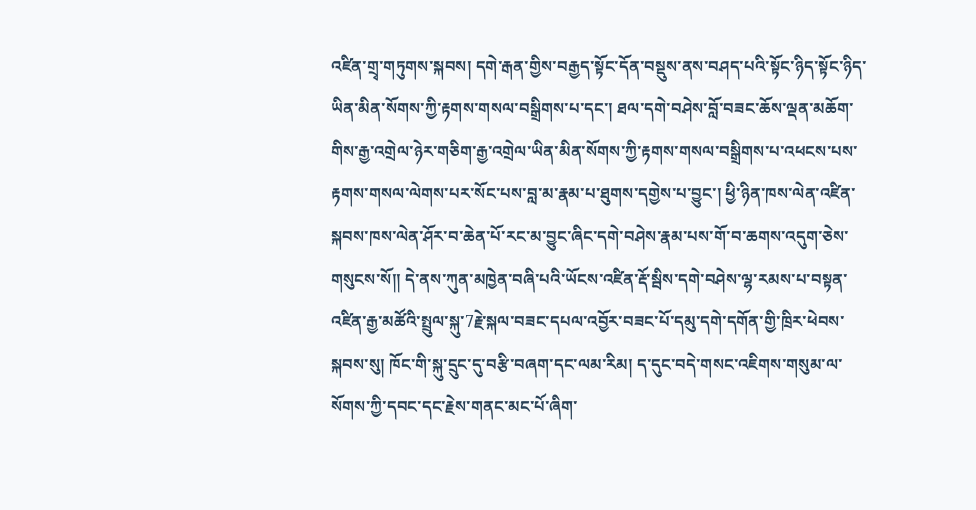འཛིན་གྲྭ་གཏུགས་སྐབས། དགེ་རྒན་གྱིས་བརྒྱད་སྟོང་དོན་བསྡུས་ནས་བཤད་པའི་སྟོང་ཉིད་སྟོང་ཉིད་ཡིན་མིན་སོགས་ཀྱི་རྟགས་གསལ་བསྒྲིགས་པ་དང་། ཐལ་དགེ་བཤེས་བློ་བཟང་ཆོས་ལྡན་མཆོག་གིས་རྒྱ་འགྲེལ་ཉེར་གཅིག་རྒྱ་འགྲེལ་ཡིན་མིན་སོགས་ཀྱི་རྟགས་གསལ་བསྒྲིགས་པ་འཕངས་པས་རྟགས་གསལ་ལེགས་པར་སོང་པས་བླ་མ་རྣམ་པ་ཐུགས་དགྱེས་པ་བྱུང་། ཕྱི་ཉིན་ཁས་ལེན་འཛིན་སྐབས་ཁས་ལེན་ཤོར་བ་ཆེན་པོ་རང་མ་བྱུང་ཞིང་དགེ་བཤེས་རྣམ་པས་གོ་བ་ཆགས་འདུག་ཅེས་གསུངས་སོ།། དེ་ནས་ཀུན་མཁྱེན་བཞི་པའི་ཡོངས་འཛིན་རྡོ་སྦིས་དགེ་བཤེས་ལྷ་རམས་པ་བསྟན་འཛིན་རྒྱ་མཚོའི་སྤྲུལ་སྐུ་7རྗེ་སྐལ་བཟང་དཔལ་འབྱོར་བཟང་པོ་དམུ་དགེ་དགོན་གྱི་ཁྲིར་ཕེབས་སྐབས་སུ། ཁོང་གི་སྐུ་དྲུང་དུ་བརྩི་བཞག་དང་ལམ་རིམ། ད་དུང་བདེ་གསང་འཇིགས་གསུམ་ལ་སོགས་ཀྱི་དབང་དང་རྗེས་གནང་མང་པོ་ཞིག་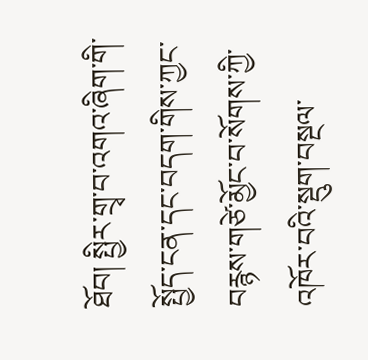ཐོབ། སྤྱིར་གྲྭ་བ་འགའ་ཞིག་གི་སྤྱོད་ངན་དང་བདག་གིས་ཀྱང་བརྙས་གཙེ་མྱོང་བ་སོགས་ཀྱི་འཁོར་བའི་སྡུག་བསྔལ་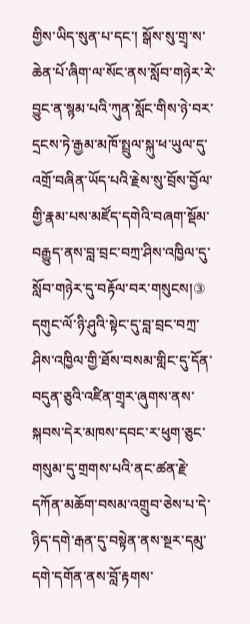གྱིས་ཡིད་སུན་པ་དང་། སྒོས་སུ་གྲྭ་ས་ཆེན་པོ་ཞིག་ལ་སོང་ནས་སློབ་གཉེར་རེ་བྱུང་ན་སྙམ་པའི་ཀུན་སློང་གིས་ཉེ་བར་དྲངས་ཏེ་རྒྱམ་མཁོ་སྤྲུལ་སྐུ་ཕ་ཡུལ་དུ་འགྲོ་བཞིན་ཡོད་པའི་རྗེས་སུ་བྲོས་བྱོལ་གྱི་རྣམ་པས་མཛོད་དགེའི་བཞག་སྡོམ་བརྒྱུད་ནས་བླ་བྲང་བཀྲ་ཤིས་འཁྱིལ་དུ་སློབ་གཉེར་དུ་བརྟོལ་བར་གསུངས།③ དགུང་ལོ་ཉི་ཤུའི་སྟེང་དུ་བླ་བྲང་བཀྲ་ཤིས་འཁྱིལ་གྱི་ཐོས་བསམ་གླིང་དུ་དོན་བདུན་ཅུའི་འཛིན་གྲྭར་ཞུགས་ནས་སྐབས་དེར་མཁས་དབང་ར་ཕུག་ཅུང་གསུམ་དུ་གྲགས་པའི་ནང་ཚན་རྗེ་དཀོན་མཆོག་བསམ་འགྲུབ་ཅེས་པ་དེ་ཉིད་དགེ་རྒན་དུ་བསྟེན་ནས་སྔར་དམུ་དགེ་དགོན་ནས་བློ་རྟགས་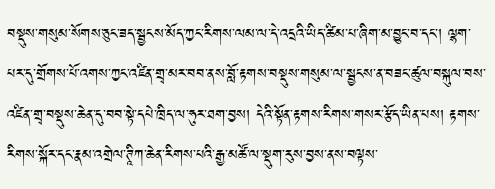བསྡུས་གསུམ་སོགས་ཅུང་ཟད་སྦྱངས་མོད་ཀྱང་རིགས་ལམ་ལ་དེ་འདྲའི་ཡིད་ཚིམ་པ་ཞིག་མ་བྱུང་བ་དང་། ལྷག་པར་དུ་གྲོགས་པོ་འགས་ཀྱང་འཛིན་གྲྭ་མར་བབ་ནས་བློ་རྟགས་བསྡུས་གསུམ་ལ་སྦྱངས་ན་བཟང་ཚུལ་བསྐུལ་བས་འཛིན་གྲྭ་བསྡུས་ཆེན་དུ་བབ་སྟེ་དཔེ་ཁྲིད་ལ་ཧུར་ཐག་བྱས། དེའི་སྟོན་རྟགས་རིགས་གསར་རྩོད་ཡིན་པས། རྟགས་རིགས་སྐོར་དང་རྣམ་འགྲེལ་ཊཱིཀ་ཆེན་རིགས་པའི་རྒྱ་མཚོ་ལ་སྡུག་རུས་བྱས་ནས་བལྟས་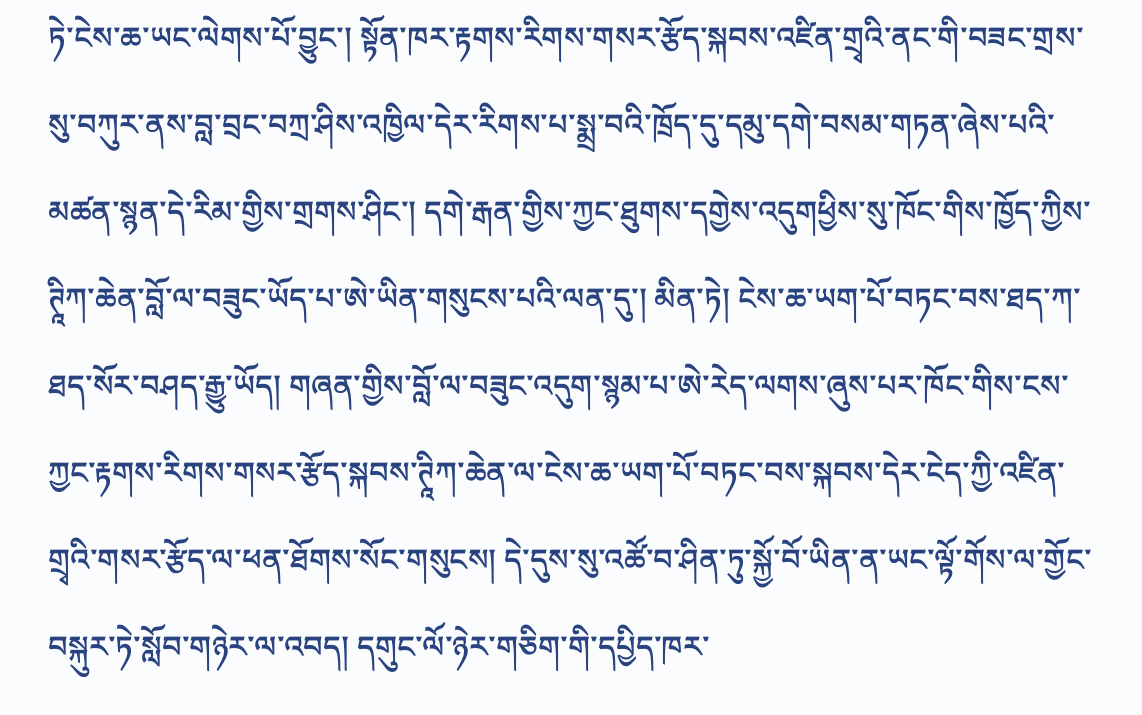ཏེ་ངེས་ཆ་ཡང་ལེགས་པོ་བྱུང་། སྟོན་ཁར་རྟགས་རིགས་གསར་རྩོད་སྐབས་འཛིན་གྲྭའི་ནང་གི་བཟང་གྲས་སུ་བཀུར་ནས་བླ་བྲང་བཀྲ་ཤིས་འཁྱིལ་དེར་རིགས་པ་སྨྲ་བའི་ཁྲོད་དུ་དམུ་དགེ་བསམ་གཏན་ཞེས་པའི་མཚན་སྙན་དེ་རིམ་གྱིས་གྲགས་ཤིང་། དགེ་རྒན་གྱིས་ཀྱང་ཐུགས་དགྱེས་འདུགཕྱིས་སུ་ཁོང་གིས་ཁྱོད་ཀྱིས་ཊཱིཀ་ཆེན་བློ་ལ་བཟུང་ཡོད་པ་ཨེ་ཡིན་གསུངས་པའི་ལན་དུ་། མིན་ཏེ། ངེས་ཆ་ཡག་པོ་བཏང་བས་ཐད་ཀ་ཐད་སོར་བཤད་རྒྱུ་ཡོད། གཞན་གྱིས་བློ་ལ་བཟུང་འདུག་སྙམ་པ་ཨེ་རེད་ལགས་ཞུས་པར་ཁོང་གིས་ངས་ཀྱང་རྟགས་རིགས་གསར་རྩོད་སྐབས་ཊཱིཀ་ཆེན་ལ་ངེས་ཆ་ཡག་པོ་བཏང་བས་སྐབས་དེར་ངེད་ཀྱི་འཛིན་གྲྭའི་གསར་རྩོད་ལ་ཕན་ཐོགས་སོང་གསུངས། དེ་དུས་སུ་འཚོ་བ་ཤིན་ཏུ་སྐྱོ་བོ་ཡིན་ན་ཡང་ལྟོ་གོས་ལ་གྱོང་བསྐུར་ཏེ་སློབ་གཉེར་ལ་འབད། དགུང་ལོ་ཉེར་གཅིག་གི་དཔྱིད་ཁར་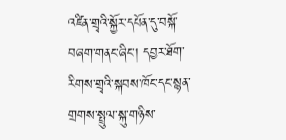འཛིན་གྲྭའི་སྐྱོར་དཔོན་དུ་བསྐོ་བཞག་གནང་ཞིང་། དབྱར་ཐོག་རིགས་གྲྭའི་སྐབས་ཁོང་དང་སྙན་གྲགས་སྤྲུལ་སྐུ་གཉིས་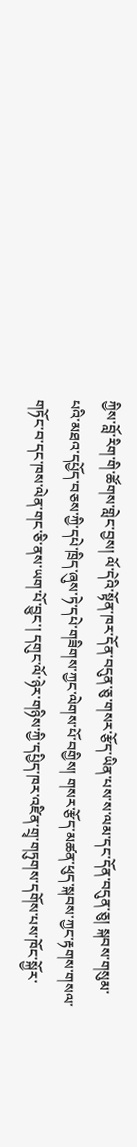ཀྱིས་བློ་རིག་གི་ཚོགས་གླེང་བྱས། ལོ་དེའི་སྟོན་ཁར་དོན་བདུན་ཅུ་གསར་རྩོད་ཡིན་པས་ས་ལམ་དང་དོན་བདུན་ཅུ། སྐབས་གསུམ་པའི་མཐའ་དཔྱོད་བཅས་ཀྱི་དཔེ་ཁྲིད་ཞུས་ཏེ་དཔེ་གཟིགས་ཀྱང་ལེགས་པོ་བགྱིས། གསར་རྩོད་མཚན་ཕུད་སྐབས་ཀྱང་རྟགས་གསལ་གཏོང་བ་དང་ཁས་ལེན་གང་ཅི་ནས་ཡག་པོ་བྱུང་། དགུང་ལོ་ཉེར་གཉིས་ཀྱི་དཔྱིད་ཁར་འཛིན་གྲྭ་གཏུགས་དགོས་པས་ཁོང་སྐྱོར་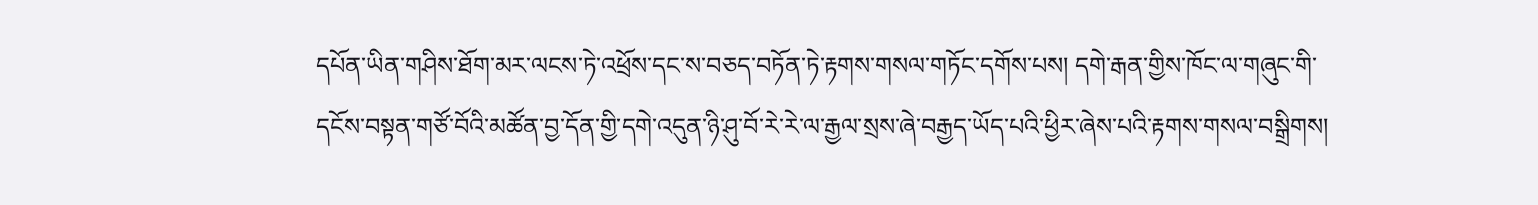དཔོན་ཡིན་གཤིས་ཐོག་མར་ལངས་ཏེ་འཕྲོས་དང་ས་བཅད་བཏོན་ཏེ་རྟགས་གསལ་གཏོང་དགོས་པས། དགེ་རྒན་གྱིས་ཁོང་ལ་གཞུང་གི་དངོས་བསྟན་གཙོ་བོའི་མཚོན་བྱ་དོན་གྱི་དགེ་འདུན་ཉི་ཤུ་བོ་རེ་རེ་ལ་རྒྱལ་སྲས་ཞེ་བརྒྱད་ཡོད་པའི་ཕྱིར་ཞེས་པའི་རྟགས་གསལ་བསྒྲིགས།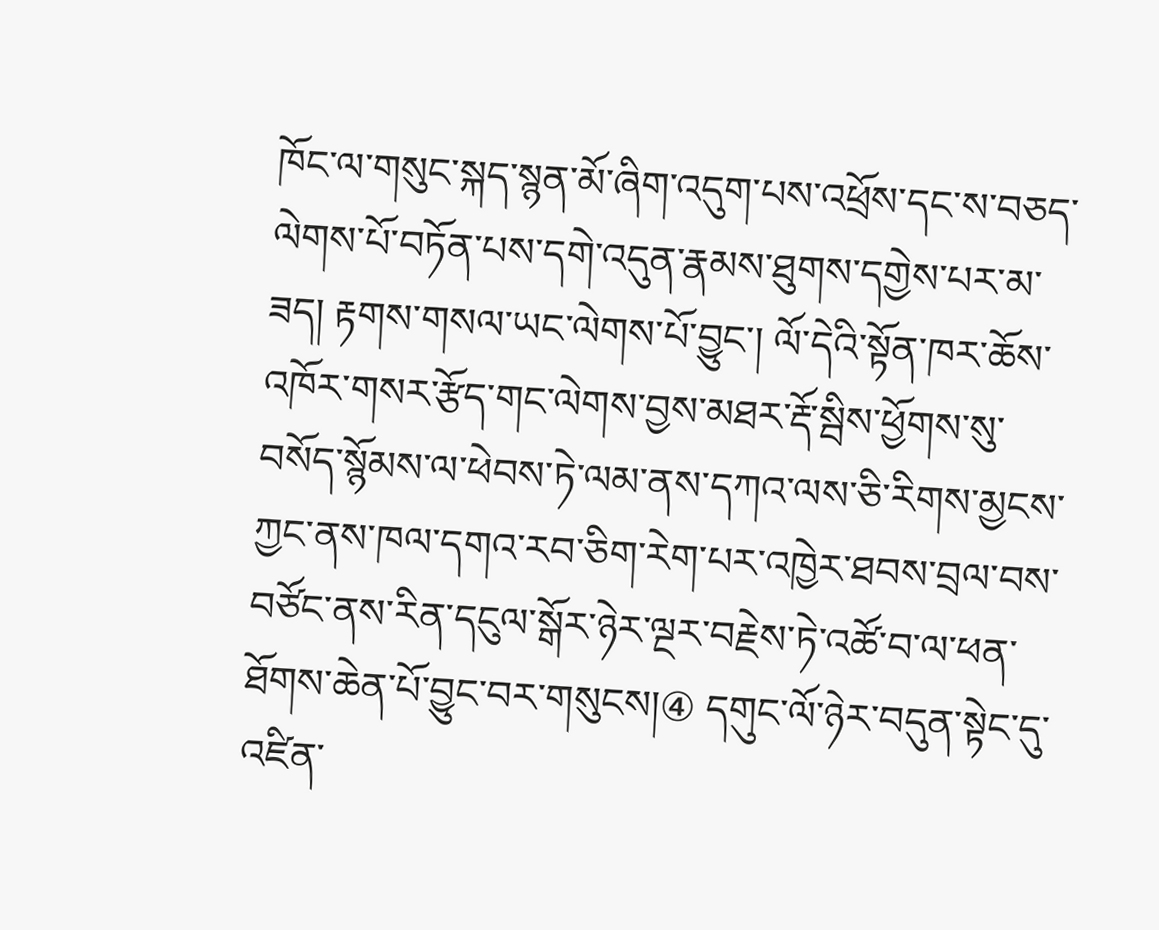ཁོང་ལ་གསུང་སྐད་སྙན་མོ་ཞིག་འདུག་པས་འཕྲོས་དང་ས་བཅད་ལེགས་པོ་བཏོན་པས་དགེ་འདུན་རྣམས་ཐུགས་དགྱེས་པར་མ་ཟད། རྟགས་གསལ་ཡང་ལེགས་པོ་བྱུང་། ལོ་དེའི་སྟོན་ཁར་ཆོས་འཁོར་གསར་རྩོད་གང་ལེགས་བྱས་མཐར་རྡོ་སྦིས་ཕྱོགས་སུ་བསོད་སྙོམས་ལ་ཕེབས་ཏེ་ལམ་ནས་དཀའ་ལས་ཅི་རིགས་མྱངས་ཀྱང་ནས་ཁལ་དགའ་རབ་ཅིག་རེག་པར་འཁྱེར་ཐབས་བྲལ་བས་བཙོང་ནས་རིན་དངུལ་སྒོར་ཉེར་ལྔར་བརྗེས་ཏེ་འཚོ་བ་ལ་ཕན་ཐོགས་ཆེན་པོ་བྱུང་བར་གསུངས།④ དགུང་ལོ་ཉེར་བདུན་སྟེང་དུ་འཛིན་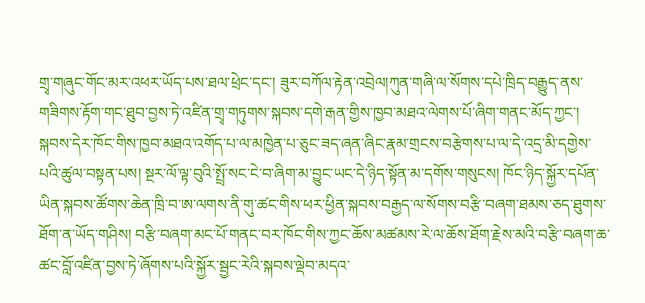གྲྭ་གཞུང་གོང་མར་འཕར་ཡོད་པས་ཐལ་ཕྲེང་དང་། ཟུར་བཀོལ་རྟེན་འབྲེལ།ཀུན་གཞི་ལ་སོགས་དཔེ་ཁྲིད་བརྒྱུད་ནས་གཟིགས་རྟོག་གང་ཐུབ་བྱས་ཏེ་འཛིན་གྲྭ་གཏུགས་སྐབས་དགེ་རྒན་གྱིས་ཁྱབ་མཐའ་ལེགས་པོ་ཞིག་གནང་མོད་ཀྱང་། སྐབས་དེར་ཁོང་གིས་ཁྱབ་མཐའ་འགོད་པ་ལ་མཁྱེན་པ་ཅུང་ཟད་ཞན་ཞིང་རྣམ་གྲངས་བརྩེགས་པ་ལ་དེ་འདྲ་མི་དགྱེས་པའི་ཚུལ་བསྟན་པས། སྔར་ལོ་ལྟ་བུའི་སྤྲོ་སང་ངེ་བ་ཞིག་མ་བྱུང་ཡང་དེ་ཉིད་སྟོན་མ་དགོས་གསུངས། ཁོང་ཉིད་སྐྱོར་དཔོན་ཡིན་སྐབས་ཚོགས་ཆེན་ཁྲི་བ་ཨ་ལགས་ནི་གུ་ཚང་གིས་ཕར་ཕྱིན་སྐབས་བརྒྱད་ལ་སོགས་བརྩི་བཞག་ཐམས་ཅད་ཐུགས་ཐོག་ན་ཡོད་གཤིས། བརྩི་བཞག་མང་པོ་གནང་བར་ཁོང་གིས་ཀྱང་ཆོས་མཚམས་རེ་ལ་ཆོས་ཐོག་རྗེས་མའི་བརྩི་བཞག་ཆ་ཚང་བློ་འཛིན་བྱས་ཏེ་ཞོགས་པའི་སྐྱོར་སྦྱང་རེའི་སྐབས་ལྡེབ་མདའ་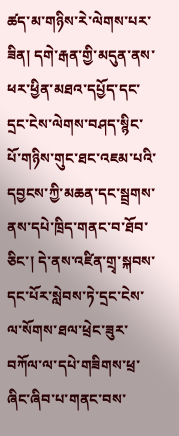ཚད་མ་གཉིས་རེ་ལེགས་པར་ཟིན། དགེ་རྒན་གྱི་མདུན་ནས་ཕར་ཕྱིན་མཐའ་དཔྱོད་དང་དྲང་ངེས་ལེགས་བཤད་སྙིང་པོ་གཉིས་གུང་ཐང་འཇམ་པའི་དབྱངས་ཀྱི་མཆན་དང་སྦྲགས་ནས་དཔེ་ཁྲིད་གནང་བ་ཐོབ་ཅིང་། དེ་ནས་འཛིན་གྲྭ་སྐབས་དང་པོར་སླེབས་ཏེ་དྲང་ངེས་ལ་སོགས་ཐལ་ཕྲེང་ཟུར་བཀོལ་ལ་དཔེ་གཟིགས་ཕྲ་ཞིང་ཞིབ་པ་གནང་བས་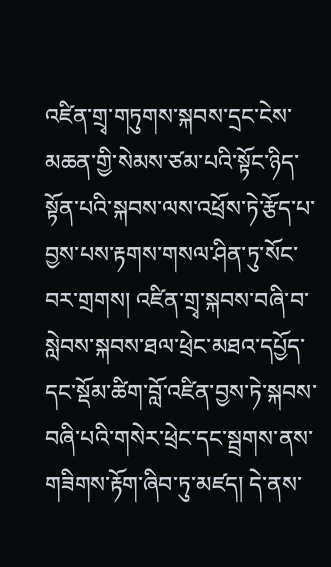འཛིན་གྲྭ་གཏུགས་སྐབས་དྲང་ངེས་མཆན་གྱི་སེམས་ཙམ་པའི་སྟོང་ཉིད་སྟོན་པའི་སྐབས་ལས་འཕྲོས་ཏེ་རྩོད་པ་བྱས་པས་རྟགས་གསལ་ཤིན་ཏུ་སོང་བར་གྲགས། འཛིན་གྲྭ་སྐབས་བཞི་བ་སླེབས་སྐབས་ཐལ་ཕྲེང་མཐའ་དཔྱོད་དང་སྡོམ་ཚིག་བློ་འཛིན་བྱས་ཏེ་སྐབས་བཞི་པའི་གསེར་ཕྲེང་དང་སྦྲགས་ནས་གཟིགས་རྟོག་ཞིབ་ཏུ་མཛད། དེ་ནས་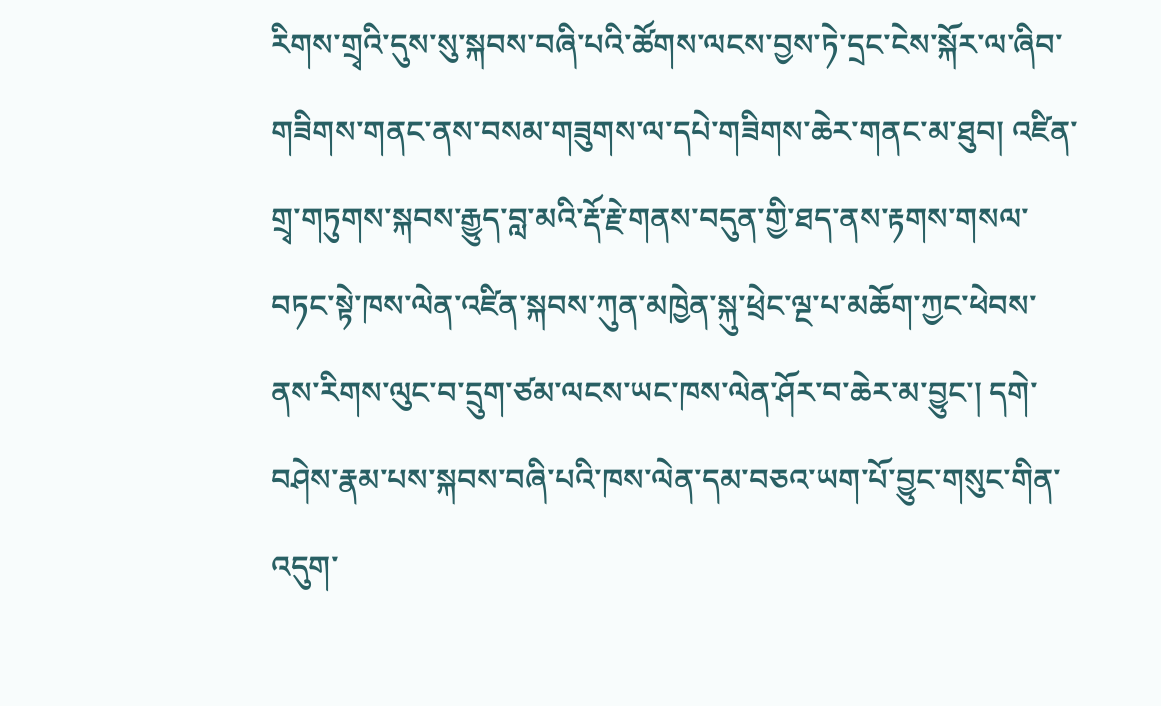རིགས་གྲྭའི་དུས་སུ་སྐབས་བཞི་པའི་ཚོགས་ལངས་བྱས་ཏེ་དྲང་ངེས་སྐོར་ལ་ཞིབ་གཟིགས་གནང་ནས་བསམ་གཟུགས་ལ་དཔེ་གཟིགས་ཆེར་གནང་མ་ཐུབ། འཛིན་གྲྭ་གཏུགས་སྐབས་རྒྱུད་བླ་མའི་རྡོ་རྗེ་གནས་བདུན་གྱི་ཐད་ནས་རྟགས་གསལ་བཏང་སྟེ་ཁས་ལེན་འཛིན་སྐབས་ཀུན་མཁྱེན་སྐུ་ཕྲེང་ལྔ་པ་མཆོག་ཀྱང་ཕེབས་ནས་རིགས་ལུང་བ་དྲུག་ཙམ་ལངས་ཡང་ཁས་ལེན་ཤོར་བ་ཆེར་མ་བྱུང་། དགེ་བཤེས་རྣམ་པས་སྐབས་བཞི་པའི་ཁས་ལེན་དམ་བཅའ་ཡག་པོ་བྱུང་གསུང་གིན་འདུག་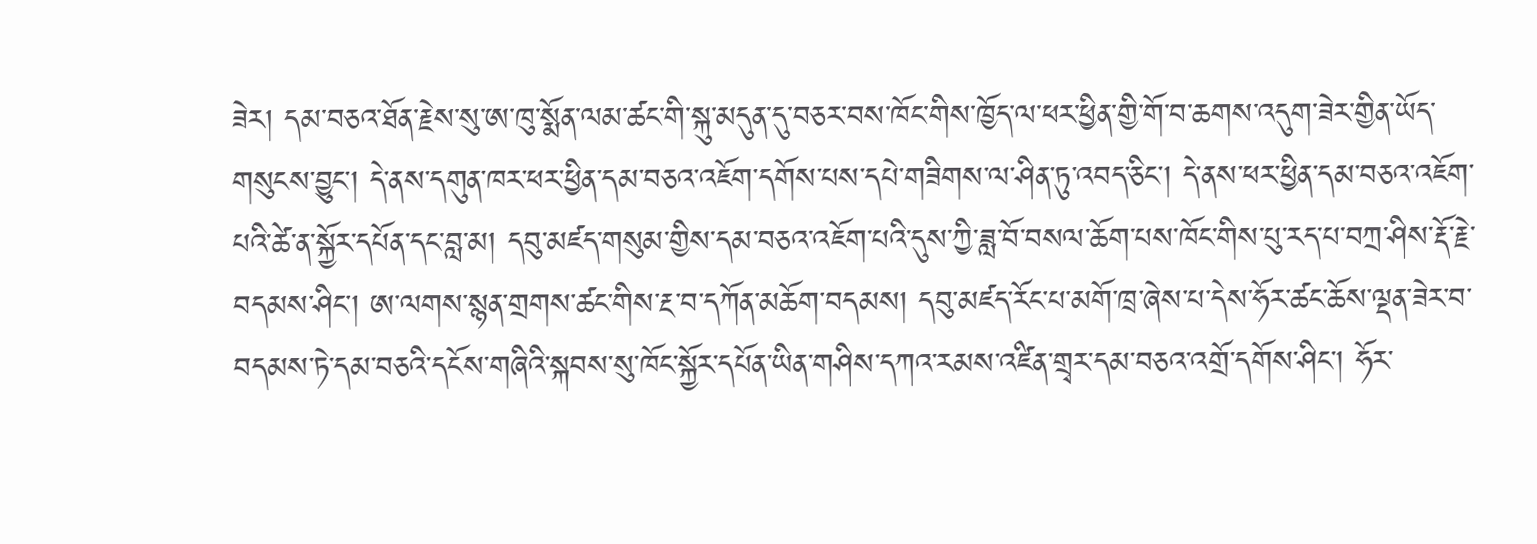ཟེར། དམ་བཅའ་ཐོན་རྗེས་སུ་ཨ་ཁུ་སྨོན་ལམ་ཚང་གི་སྐུ་མདུན་དུ་བཅར་བས་ཁོང་གིས་ཁྱོད་ལ་ཕར་ཕྱིན་གྱི་གོ་བ་ཆགས་འདུག་ཟེར་གྱིན་ཡོད་གསུངས་བྱུང་། དེ་ནས་དགུན་ཁར་ཕར་ཕྱིན་དམ་བཅའ་འཇོག་དགོས་པས་དཔེ་གཟིགས་ལ་ཤིན་ཏུ་འབད་ཅིང་། དེ་ནས་ཕར་ཕྱིན་དམ་བཅའ་འཇོག་པའི་ཚེ་ན་སྐྱོར་དཔོན་དང་བླ་མ། དབུ་མཛད་གསུམ་གྱིས་དམ་བཅའ་འཇོག་པའི་དུས་ཀྱི་ཟླ་བོ་བསལ་ཆོག་པས་ཁོང་གིས་པུ་རད་པ་བཀྲ་ཤིས་རྡོ་རྗེ་བདམས་ཤིང་། ཨ་ལགས་སྙན་གྲགས་ཚང་གིས་རྔ་བ་དཀོན་མཆོག་བདམས། དབུ་མཛད་རོང་པ་མགོ་ཁྲ་ཞེས་པ་དེས་ཧོར་ཚང་ཆོས་ལྡན་ཟེར་བ་བདམས་ཏེ་དམ་བཅའི་དངོས་གཞིའི་སྐབས་སུ་ཁོང་སྐྱོར་དཔོན་ཡིན་གཤིས་དཀའ་རམས་འཛིན་གྲྭར་དམ་བཅའ་འགྲོ་དགོས་ཤིང་། ཧོར་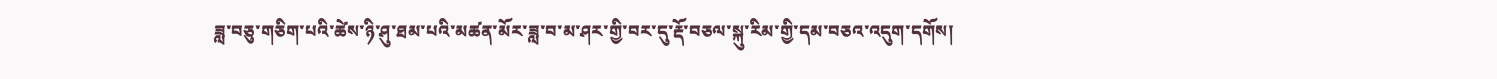ཟླ་བཅུ་གཅིག་པའི་ཚེས་ཉི་ཤུ་ཐམ་པའི་མཚན་མོར་ཟླ་བ་མ་ཤར་གྱི་བར་དུ་རྡོ་བཅལ་སྐུ་རིམ་གྱི་དམ་བཅའ་འདུག་དགོས།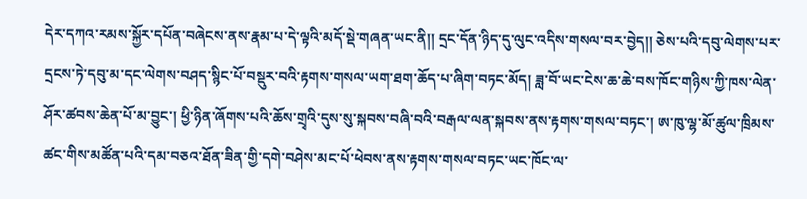དེར་དཀའ་རམས་སྐྱོར་དཔོན་བཞེངས་ནས་རྣམ་པ་དེ་ལྟའི་མདོ་སྡེ་གཞན་ཡང་ནི།། དྲང་དོན་ཉིད་དུ་ལུང་འདིས་གསལ་བར་བྱེད།། ཅེས་པའི་དབུ་ལེགས་པར་དྲངས་ཏེ་དབུ་མ་དང་ལེགས་བཤད་སྙིང་པོ་བསྡུར་བའི་རྟགས་གསལ་ཡག་ཐག་ཆོད་པ་ཞིག་བཏང་མོད། ཟླ་བོ་ཡང་ངེས་ཆ་ཆེ་བས་ཁོང་གཉིས་ཀྱི་ཁས་ལེན་ཤོར་ཚབས་ཆེན་པོ་མ་བྱུང་། ཕྱི་ཉིན་ཞོགས་པའི་ཆོས་གྲྭའི་དུས་སུ་སྐབས་བཞི་བའི་བརྒལ་ལན་སྐབས་ནས་རྟགས་གསལ་བཏང་། ཨ་ཁུ་ལྷ་མོ་ཚུལ་ཁྲིམས་ཚང་གིས་མཚོན་པའི་དམ་བཅའ་ཐོན་ཟིན་གྱི་དགེ་བཤེས་མང་པོ་ཕེབས་ནས་རྟགས་གསལ་བཏང་ཡང་ཁོང་ལ་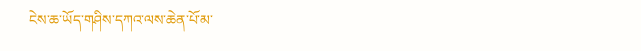ངེས་ཆ་ཡོད་གཤིས་དཀའ་ལས་ཆེན་པོ་མ་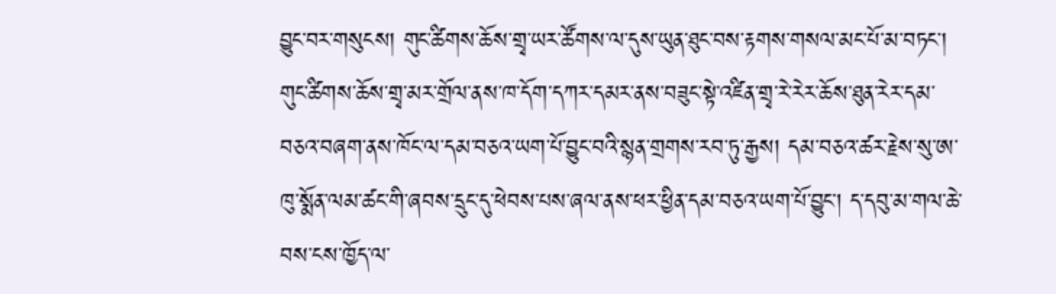བྱུང་བར་གསུངས། གུང་ཚིགས་ཆོས་གྲྭ་ཡར་ཚོགས་ལ་དུས་ཡུན་ཐུང་བས་རྟགས་གསལ་མང་པོ་མ་བཏང་། གུང་ཚིགས་ཆོས་གྲྭ་མར་གྲོལ་ནས་ཁ་དོག་དཀར་དམར་ནས་བཟུང་སྟེ་འཛིན་གྲྭ་རེ་རེར་ཆོས་ཐུན་རེར་དམ་བཅའ་བཞག་ནས་ཁོང་ལ་དམ་བཅའ་ཡག་པོ་བྱུང་བའི་སྙན་གྲགས་རབ་ཏུ་རྒྱས། དམ་བཅའ་ཚར་རྗེས་སུ་ཨ་ཁུ་སྨོན་ལམ་ཚང་གི་ཞབས་དྲུང་དུ་ཕེབས་པས་ཞལ་ནས་ཕར་ཕྱིན་དམ་བཅའ་ཡག་པོ་བྱུང་། ད་དབུ་མ་གལ་ཆེ་བས་ངས་ཁྱོད་ལ་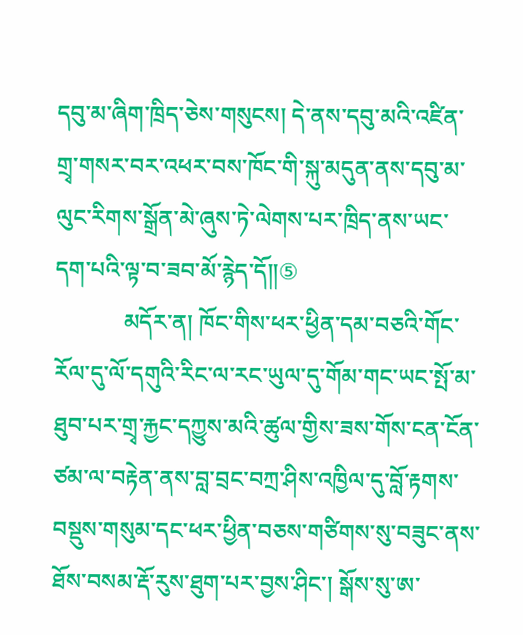དབུ་མ་ཞིག་ཁྲིད་ཅེས་གསུངས། དེ་ནས་དབུ་མའི་འཛིན་གྲྭ་གསར་བར་འཕར་བས་ཁོང་གི་སྐུ་མདུན་ནས་དབུ་མ་ལུང་རིགས་སྒྲོན་མེ་ཞུས་ཏེ་ལེགས་པར་ཁྲིད་ནས་ཡང་དག་པའི་ལྟ་བ་ཟབ་མོ་རྙེད་དོ།།⑤
            མདོར་ན། ཁོང་གིས་ཕར་ཕྱིན་དམ་བཅའི་གོང་རོལ་དུ་ལོ་དགུའི་རིང་ལ་རང་ཡུལ་དུ་གོམ་གང་ཡང་སྤོ་མ་ཐུབ་པར་གྲྭ་རྐྱང་དཀྱུས་མའི་ཚུལ་གྱིས་ཟས་གོས་ངན་ངོན་ཙམ་ལ་བརྟེན་ནས་བླ་བྲང་བཀྲ་ཤིས་འཁྱིལ་དུ་བློ་རྟགས་བསྡུས་གསུམ་དང་ཕར་ཕྱིན་བཅས་གཙིགས་སུ་བཟུང་ནས་ཐོས་བསམ་རྡོ་རུས་ཐུག་པར་བྱས་ཤིང་། སྒོས་སུ་ཨ་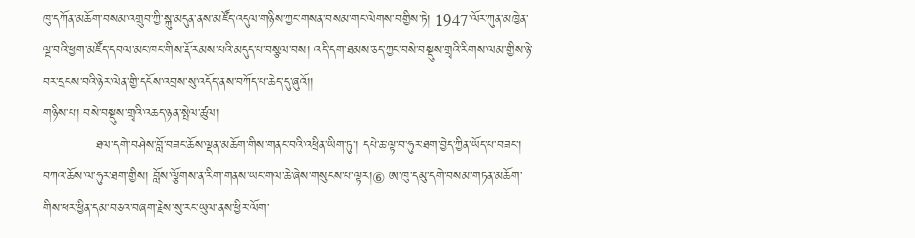ཁུ་དཀོན་མཆོག་བསམ་འགྲུབ་ཀྱི་སྐུ་མདུན་ནས་མཛོད་འདུལ་གཉིས་ཀྱང་གསན་བསམ་གང་ལེགས་བགྱིས་ཏེ། 1947་ལོར་ཀུན་མཁྱེན་ལྔ་བའི་ཕྱག་མཛོད་དབལ་མང་ཁང་གིས་རྡོ་རམས་པའི་མདུད་པ་བསྩལ་བས། འདི་དག་ཐམས་ཅད་ཀྱང་བསེ་བསྡུས་གྲྭའི་རིགས་ལམ་གྱིས་ཉེ་བར་དྲངས་བའི་ཉེར་ལེན་གྱི་དངོས་འབྲས་སུ་འདོད་ནས་བཀོད་པ་ཆེད་དུ་ཞུའོ།།
གཉིས་པ། བསེ་བསྡུས་གྲྭའི་འཆད་ཉན་སྤེལ་ཚུལ།
            ཐལ་དགེ་བཤེས་བློ་བཟང་ཆོས་ལྡན་མཆོག་གིས་གནང་བའི་འཕྲིན་ཡིག་ཏུ་། དཔེ་ཆ་ལྟ་བ་ཧུར་ཐག་བྱེད་ཀྱིན་ཡོད་པ་བཟང་། བཀའ་ཆོས་ལ་ཧུར་ཐག་གྱིས། བློས་ལྕོགས་ན་རིག་གནས་ཡང་གལ་ཆེ་ཞེས་གསུངས་པ་ལྟར།⑥ ཨ་ཁུ་དམུ་དགེ་བསམ་གཏན་མཆོག་གིས་ཕར་ཕྱིན་དམ་བཅའ་བཞག་རྗེས་སུ་རང་ཡུལ་ནས་ཕྱིར་ལོག་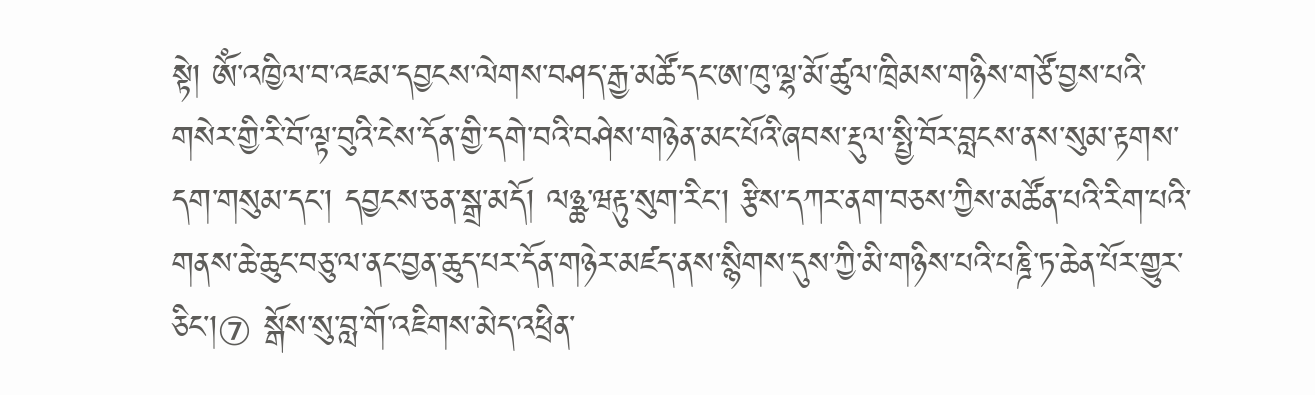སྟེ། ཨོཾ་འཁྱིལ་བ་འཇམ་དབྱངས་ལེགས་བཤད་རྒྱ་མཚོ་དང་ཨ་ཁུ་ལྷ་མོ་ཚུལ་ཁྲིམས་གཉིས་གཙོ་བྱས་པའི་གསེར་གྱི་རི་བོ་ལྟ་བུའི་ངེས་དོན་གྱི་དགེ་བའི་བཤེས་གཉེན་མང་པོའི་ཞབས་རྡུལ་སྤྱི་བོར་བླངས་ནས་སུམ་རྟགས་དག་གསུམ་དང་། དབྱངས་ཅན་སྒྲ་མདོ། ལཉྪ་ཝརྟུ་སུག་རིང་། རྩིས་དཀར་ནག་བཅས་ཀྱིས་མཚོན་པའི་རིག་པའི་གནས་ཆེ་ཆུང་བཅུ་ལ་ནང་བྱན་ཆུད་པར་དོན་གཉེར་མཛད་ནས་སྙིགས་དུས་ཀྱི་མི་གཉིས་པའི་པཎྜི་ཏ་ཆེན་པོར་གྱུར་ཅིང་།⑦ སྒོས་སུ་བླ་གོ་འཇིགས་མེད་འཕྲིན་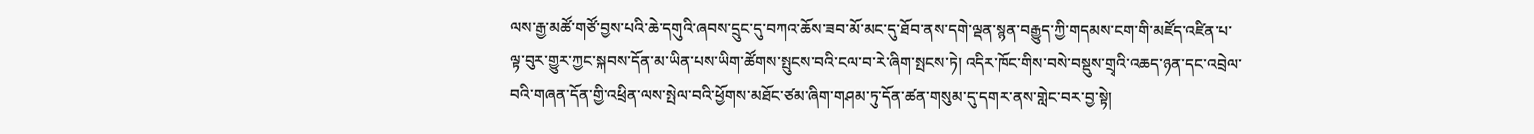ལས་རྒྱ་མཚོ་གཙོ་བྱས་པའི་ཆེ་དགུའི་ཞབས་དྲུང་དུ་བཀའ་ཆོས་ཟབ་མོ་མང་དུ་ཐོབ་ནས་དགེ་ལྡན་སྙན་བརྒྱུད་ཀྱི་གདམས་ངག་གི་མཛོད་འཛིན་པ་ལྟ་བུར་གྱུར་ཀྱང་སྐབས་དོན་མ་ཡིན་པས་ཡིག་ཚོགས་སྤུངས་བའི་ངལ་བ་རེ་ཞིག་སྤངས་ཏེ། འདིར་ཁོང་གིས་བསེ་བསྡུས་གྲྭའི་འཆད་ཉན་དང་འབྲེལ་བའི་གཞན་དོན་གྱི་འཕྲིན་ལས་སྤེལ་བའི་ཕྱོགས་མཐོང་ཙམ་ཞིག་གཤམ་ཏུ་དོན་ཚན་གསུམ་དུ་དགར་ནས་གླེང་བར་བྱ་སྟེ།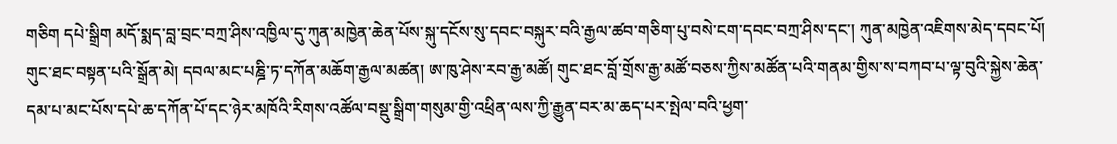གཅིག དཔེ་སྒྲིག མདོ་སྨད་བླ་བྲང་བཀྲ་ཤིས་འཁྱིལ་དུ་ཀུན་མཁྱེན་ཆེན་པོས་སྐུ་དངོས་སུ་དབང་བསྐུར་བའི་རྒྱལ་ཚབ་གཅིག་པུ་བསེ་ངག་དབང་བཀྲ་ཤིས་དང་། ཀུན་མཁྱེན་འཇིགས་མེད་དབང་པོ། གུང་ཐང་བསྟན་པའི་སྒྲོན་མེ། དབལ་མང་པཎྜི་ཏ་དཀོན་མཆོག་རྒྱལ་མཚན། ཨ་ཁུ་ཤེས་རབ་རྒྱ་མཚོ། གུང་ཐང་བློ་གྲོས་རྒྱ་མཚོ་བཅས་ཀྱིས་མཚོན་པའི་གནམ་གྱིས་ས་བཀབ་པ་ལྟ་བུའི་སྐྱེས་ཆེན་དམ་པ་མང་པོས་དཔེ་ཆ་དཀོན་པོ་དང་ཉེར་མཁོའི་རིགས་འཚོལ་བསྡུ་སྒྲིག་གསུམ་གྱི་འཕྲིན་ལས་ཀྱི་རྒྱུན་བར་མ་ཆད་པར་སྤེལ་བའི་ཕྱག་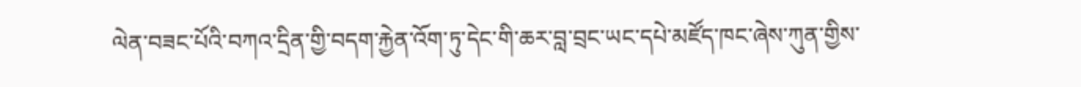ལེན་བཟང་པོའི་བཀའ་དྲིན་གྱི་བདག་རྐྱེན་འོག་ཏུ་དེང་གི་ཆར་བླ་བྲང་ཡང་དཔེ་མཛོད་ཁང་ཞེས་ཀུན་གྱིས་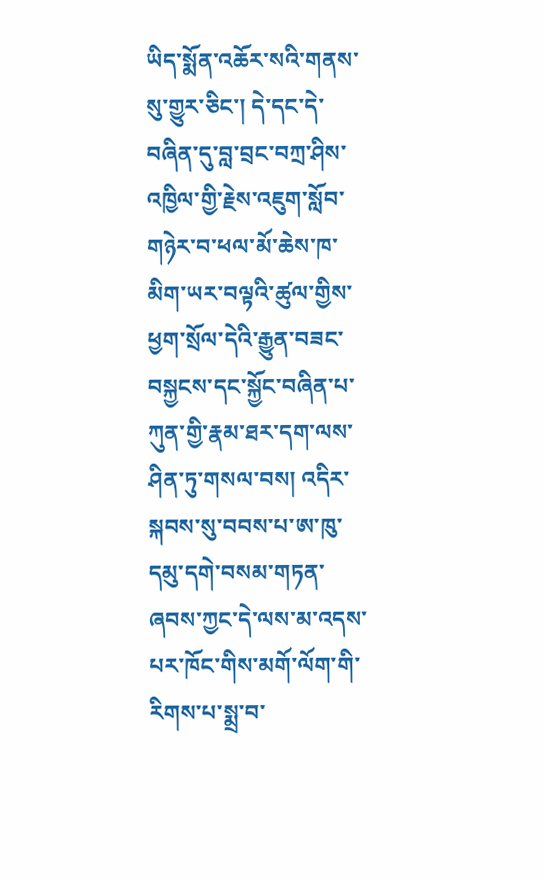ཡིད་སྨོན་འཆོར་སའི་གནས་སུ་གྱུར་ཅིང་། དེ་དང་དེ་བཞིན་དུ་བླ་བྲང་བཀྲ་ཤིས་འཁྱིལ་གྱི་རྗེས་འཇུག་སློབ་གཉེར་བ་ཕལ་མོ་ཆེས་ཁ་མིག་ཡར་བལྟའི་ཚུལ་གྱིས་ཕྱག་སྲོལ་དེའི་རྒྱུན་བཟང་བསྐྱངས་དང་སྐྱོང་བཞིན་པ་ཀུན་གྱི་རྣམ་ཐར་དག་ལས་ཤིན་ཏུ་གསལ་བས། འདིར་སྐབས་སུ་བབས་པ་ཨ་ཁུ་དམུ་དགེ་བསམ་གཏན་ཞབས་ཀྱང་དེ་ལས་མ་འདས་པར་ཁོང་གིས་མགོ་ལོག་གི་རིགས་པ་སྨྲ་བ་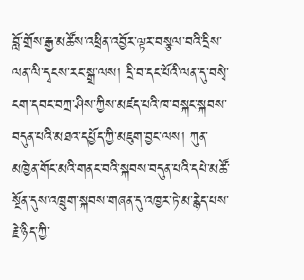བློ་གྲོས་རྒྱ་མཚོས་འཕྲིན་འབྱོར་ལྟར་བསྩལ་བའི་དྲིས་ལན་ལི་དྭངས་རང་སྒྲ་ལས། དྲི་བ་དང་པོའི་ལན་དུ་བསྭེ་ངག་དབང་བཀྲ་ཤིས་ཀྱིས་མཛད་པའི་ཁ་བསྐང་སྐབས་བདུན་པའི་མཐའ་དཔྱོད་ཀྱི་མཇུག་བྱང་ལས། ཀུན་མཁྱེན་གོང་མའི་གནང་བའི་སྐབས་བདུན་པའི་དཔེ་མཚོ་སྔོན་དུས་འཁྲུག་སྐབས་གཞན་དུ་འཁྱར་ཏེ་མ་རྙེད་པས་རྗེ་ཉིད་ཀྱི་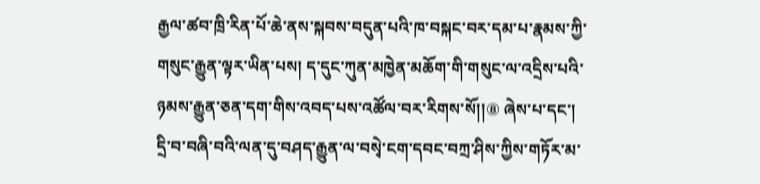རྒྱལ་ཚབ་ཁྲི་རིན་པོ་ཆེ་ནས་སྐབས་བདུན་པའི་ཁ་བསྐང་བར་དམ་པ་རྣམས་ཀྱི་གསུང་རྒྱུན་ལྟར་ཡིན་པས། ད་དུང་ཀུན་མཁྱེན་མཆོག་གི་གསུང་ལ་འདྲིས་པའི་ཉམས་རྒྱུན་ཅན་དག་གིས་འབད་པས་འཚོལ་བར་རིགས་སོ།།⑧ ཞེས་པ་དང་། དྲི་བ་བཞི་བའི་ལན་དུ་བཤད་རྒྱུན་ལ་བསྭེ་ངག་དབང་བཀྲ་ཤིས་ཀྱིས་གཏོར་མ་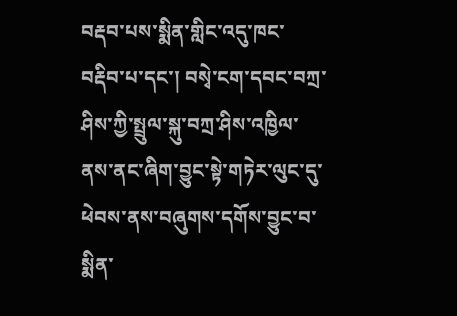བརྡབ་པས་སྨིན་གླིང་འདུ་ཁང་བརྡིབ་པ་དང་། བསྭེ་ངག་དབང་བཀྲ་ཤིས་ཀྱི་སྤྲུལ་སྐུ་བཀྲ་ཤིས་འཁྱིལ་ནས་ནང་ཞིག་བྱུང་སྟེ་གཏེར་ལུང་དུ་ཕེབས་ནས་བཞུགས་དགོས་བྱུང་བ་སྨིན་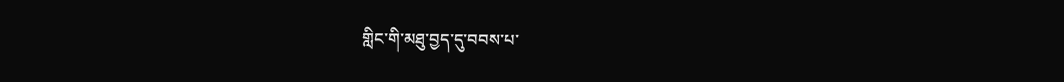གླིང་གི་མཐུ་བྱད་དུ་བབས་པ་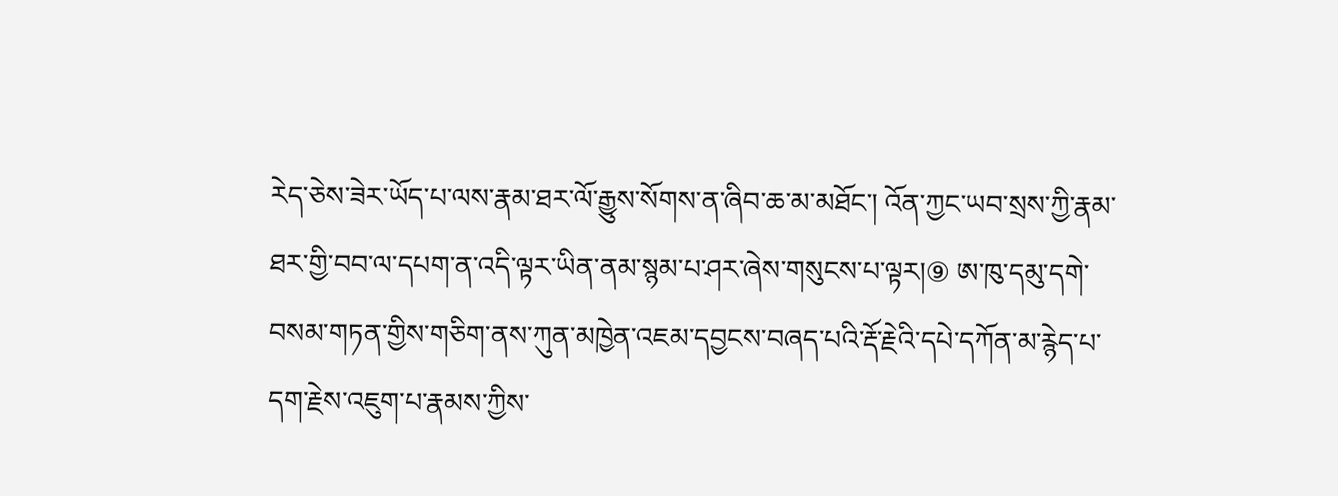རེད་ཅེས་ཟེར་ཡོད་པ་ལས་རྣམ་ཐར་ལོ་རྒྱུས་སོགས་ན་ཞིབ་ཆ་མ་མཐོང་། འོན་ཀྱང་ཡབ་སྲས་ཀྱི་རྣམ་ཐར་གྱི་བབ་ལ་དཔག་ན་འདི་ལྟར་ཡིན་ནམ་སྙམ་པ་ཤར་ཞེས་གསུངས་པ་ལྟར།⑨ ཨ་ཁུ་དམུ་དགེ་བསམ་གཏན་གྱིས་གཅིག་ནས་ཀུན་མཁྱེན་འཇམ་དབྱངས་བཞད་པའི་རྡོ་རྗེའི་དཔེ་དཀོན་མ་རྙེད་པ་དག་རྗེས་འཇུག་པ་རྣམས་ཀྱིས་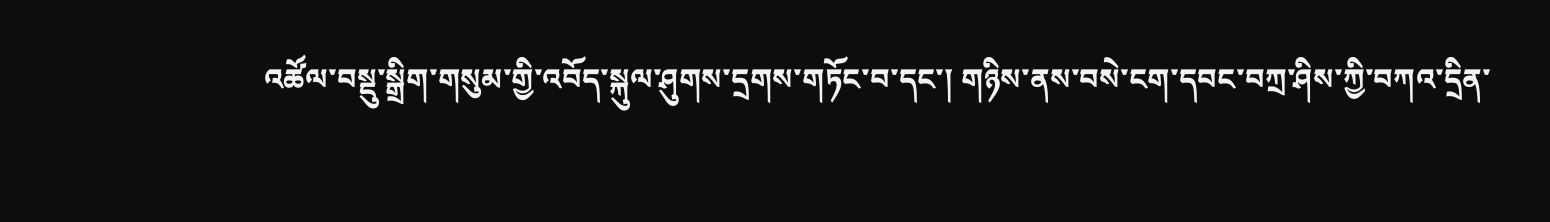འཚོལ་བསྡུ་སྒྲིག་གསུམ་གྱི་འབོད་སྐུལ་ཤུགས་དྲགས་གཏོང་བ་དང་། གཉིས་ནས་བསེ་ངག་དབང་བཀྲ་ཤིས་ཀྱི་བཀའ་དྲིན་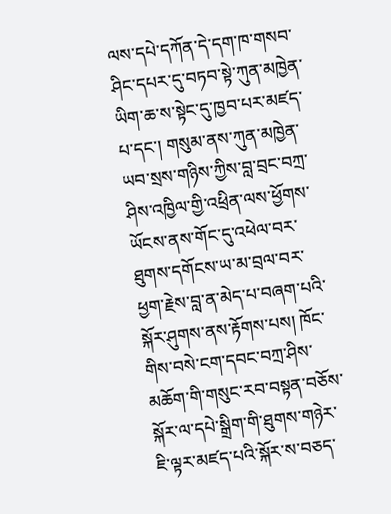ལས་དཔེ་དཀོན་དེ་དག་ཁ་གསབ་ཤིང་དཔར་དུ་བཏབ་སྟེ་ཀུན་མཁྱེན་ཡིག་ཆ་ས་སྟེང་དུ་ཁྱབ་པར་མཛད་པ་དང་། གསུམ་ནས་ཀུན་མཁྱེན་ཡབ་སྲས་གཉིས་ཀྱིས་བླ་བྲང་བཀྲ་ཤིས་འཁྱིལ་གྱི་འཕྲིན་ལས་ཕྱོགས་ཡོངས་ནས་གོང་དུ་འཕེལ་བར་ཐུགས་དགོངས་ཡ་མ་བྲལ་བར་ཕྱག་རྗེས་བླ་ན་མེད་པ་བཞག་པའི་སྐོར་ཤུགས་ནས་རྟོགས་པས། ཁོང་གིས་བསེ་ངག་དབང་བཀྲ་ཤིས་མཆོག་གི་གསུང་རབ་བསྟན་བཅོས་སྐོར་ལ་དཔེ་སྒྲིག་གི་ཐུགས་གཉེར་ཇི་ལྟར་མཛད་པའི་སྐོར་ས་བཅད་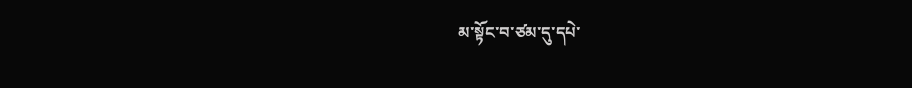མ་སྟོང་བ་ཙམ་དུ་དཔེ་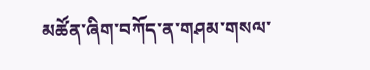མཚོན་ཞིག་བཀོད་ན་གཤམ་གསལ་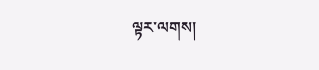ལྟར་ལགས།